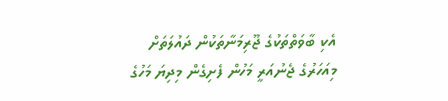އެކި ބާވަތްތަކުގެ ޖޫރިމަނާތަކުން ދައުލަތަށް މިއަހަރުގެ ޖެނުއަރީ މަހުން ފެށިގެން މިދިޔަ މަހުގެ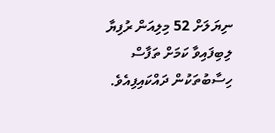ނިޔަލަށް 52 މިލިއަން ރުފިޔާ ލިބިފައިވާ ކަމަށް ތަފާސް ހިސާބުތަކުން ދައްކައިފިއެވެ.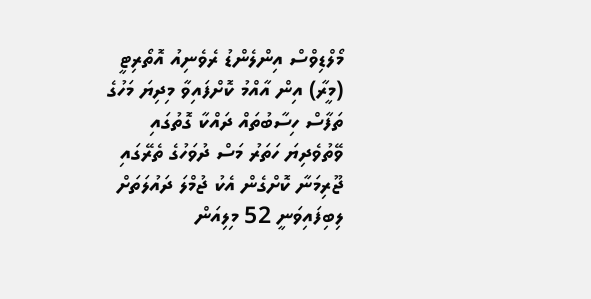މޯލްޑިވްސް އިންލެންޑު ރެވެނިއު އޮތޯރިޓީ (މީރާ) އިން އާއްމު ކޮށްފައިވާ މިދިޔަ މަހުގެ ތަފާސް ހިސާބުތައް ދައްކާ ގޮތުގައި ވޭތުވެދިޔަ ހަތަރު މަސް ދުވަހުގެ ތެރޭގައި ޖޫރިމަނާ ކޮށްގެން އެކު ޖުމްލަ ދައުލަތަށް ލިބިފައިވަނީ 52 މިލިއަން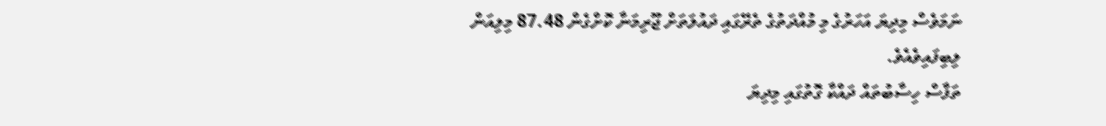ނަމަވެސް މިދިޔަ އަހަރުގެ މި މުއްދަތުގެ ތެރޭގައި ދައުލަތަށް ޖޫރިމަނާ ކޮށްގެން 87.48 މިލިއަން ލިބިފައިވެއެވެ.
ތަފާސް ހިސާބުތައް ދައްކާ ގޮތުގައި މިދިޔަ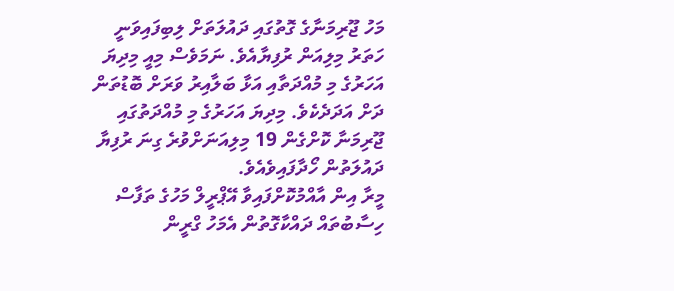މަހު ޖޫރިމަނާގެ ގޮތުގައި ދައުލަތަށް ލިބިފައިވަނީ ހަތަރު މިލިއަން ރުފިޔާއެވެ. ނަމަވެސް މިއީ މިދިޔަ އަހަރުގެ މި މުއްދަތާއި އަޅާ ބަލާއިރު ވަރަށް ބޮޑުތަން ދަށް އަދަދެކެވެ. މިދިޔަ އަހަރުގެ މި މުއްދަތުގައި ޖޫރިމަނާ ކޮށްގެން 19 މިލިއަނަށްވުރެ ގިނަ ރުފިޔާ ދައުލަތުން ހޯދާފައިވެއެވެ.
މީރާ އިން އާއްމުކޮށްފައިވާ އޭޕްރީލް މަހުގެ ތަފާސް ހިސާބުތައް ދައްކާގޮތުން އެމަހު ގްރީން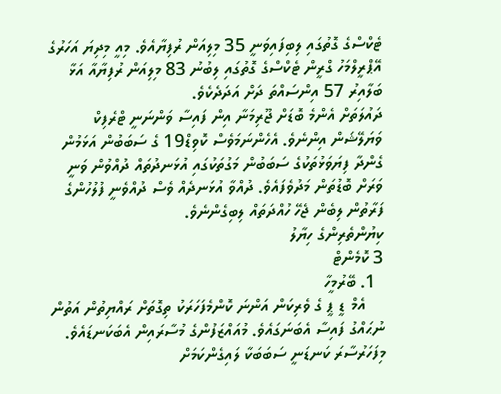ޓެކްސްގެ ގޮތުގައި ލިބިފައިވަނީ 35 މިލިއަން ރުފިޔާއެވެ. މިއީ މިދިޔަ އަހަރުގެ އޭޕްރީލްމަހު ގްރީން ޓެކްސްގެ ގޮތުގައި ލިބުނު 83 މިލިއަން ރުފިޔާއާ އަޅާ ބަލާއިރު 57 އިންސައްތަ ދަށް އަދަދެކެވެ.
ދައުލަތަށް އެންމެ ބޮޑަށް ޖޫރިމަނާ އިން ފައިސާ ވަންނަނީ ޓްރެފިކް ވަޔަލޭޝަން އިންނެވެ. އެހެންނަމަވެސް ކޮވިޑް19 ގެ ސަބަބުން އަޅަމުން ގެންދާ ފިޔަވަޅުތަކުގެ ސަބަބުން މަގުތަކުގައި އުޅަނދުތައް ދުއްވުން ވަނީ ވަރަށް ބޮޑުތަން މަދުވެފައެވެ. ދުއްވާ އުޅަނދެއް ވެސް ދުއްވެނީ ފުލުހުންގެ ފަރާތުން ލިބެން ޖެހޭ ހުއްދަތައް ލިބިގެންނެވެ.
ކިޔުންތެރިންގެ ހިޔާލު
3 ކޮމެންޓް
  1. ބޭރުމީހާ
    އެމް ޑީ ޕީ ގެ ވެރިކަން އަންނަ ކޮންމެފަހަރަކު ތިގޮތަށް ރައްޔިތުން އަތުން ނުޙައްގު ފައިސާ އެބަނަގައެވެ. މުއައްޒަފުންގެ މުސާރައިން އެބަކަނޑައެވެ. މިފަހަރުސާރަ ކަނޑަނީ ސަބަބަކާ ލައިގެންކަމަށް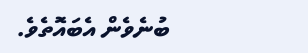ބުނެވެން އެބައޮތެވެ.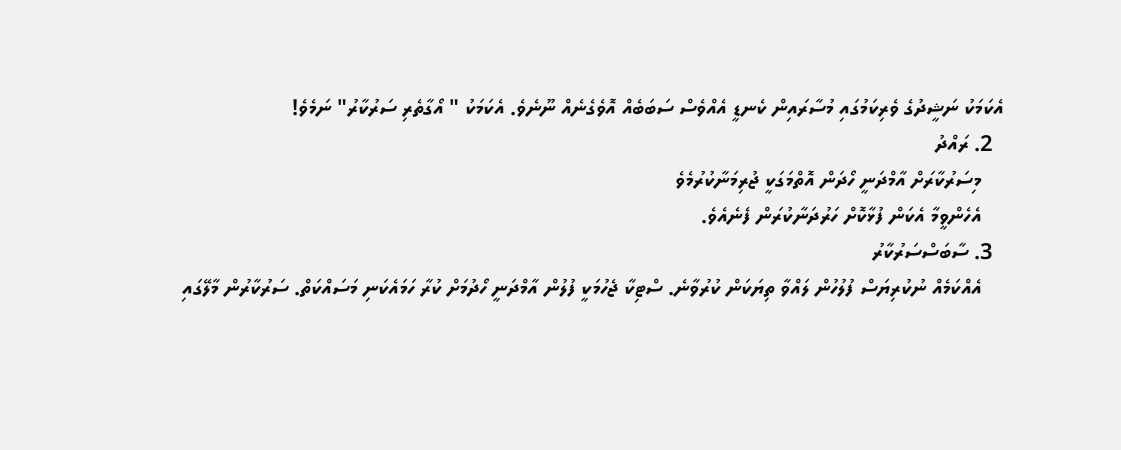އެކަމަކު ނަޝީދުގެ ވެރިކަމުގައި މުސާރައިން ކެނޑީ އެއްވެސް ސަބަބެއް އޮވެގެނެއް ނޫނެވެ. އެކަމަކު " އޯގާތެރި ސަރުކާރު" ނަމެވެ!
  2. ރައްދު
    މިސަރުކާރަށް އާމްދަނީ ހޯދަން އޮތްމަގަކީ ޖުރިމަނާކުރުމެވެ
    އެހެންވީމާ އެކަން ފުޅާކޮށް ހަރުދަނާކުރަން ފެނެއެވެ.
  3. ސާބަސްސަރުކާރު
    އެއްކަމެއް ނުކުރިޔަސް ފުލުހުން ލައްވާ ތިޔަކަން ކުރުވާނެ. ސްޓިކާ ޖެހުމަކީ ފުލުން އާމްދަނީ ހޯދުމަށް ކުރާ ހަމައެކަނި މަސައްކަތް. ސަރުކާރުން މާލޭގައި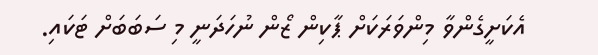އެކަށީގެންވާ މިންވަރަކަށް ޕާކިން ޒޯން ނުހަދަނީ މި ސަބަބަށް ޓަކައި.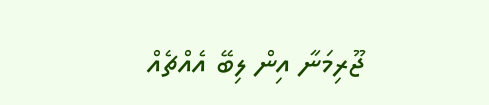ޖޫރިމަނާ އިން ލިބޭ އެއްޗެއް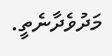މަދުވެދާނެތީ.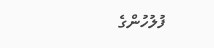ފުލުހުންގެ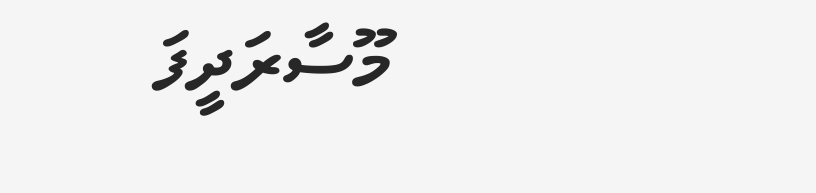މޫސާރަދީފަ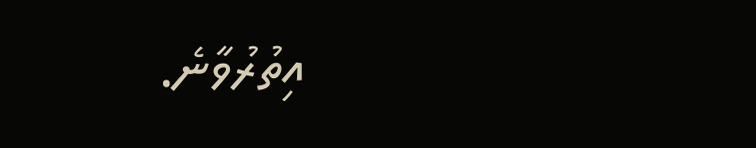އިތުރުވާނެ.